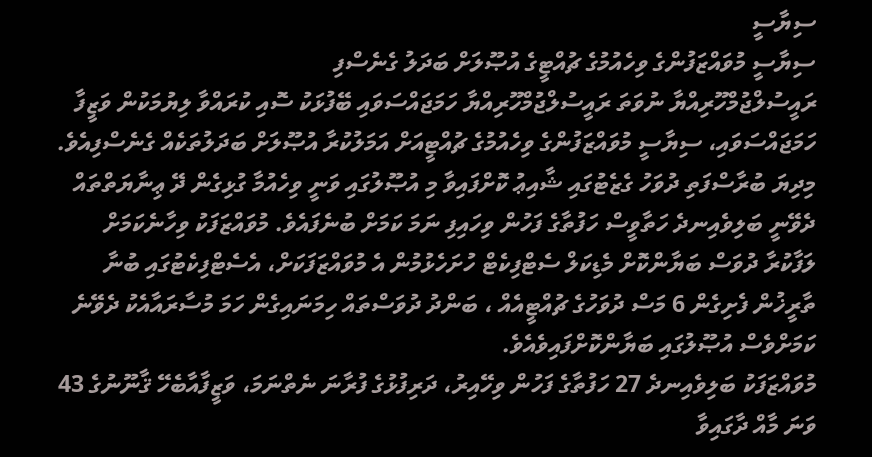ސިޔާސީ
ސިޔާސީ މުވައްޒަފުންގެ ވިހެއުމުގެ ޗުއްޓީގެ އުޞޫލަށް ބަދަލު ގެނެސްފި
ރައީސުލްޖުމްހޫރިއްޔާ ނުވަތަ ރައީސުލްޖުމްހޫރިއްޔާ ހަމަޖައްސަވައި ބޭފުޅަކު ސޮއި ކުރައްވާ ލިޔުމަކުން ވަޒީފާ ހަމަޖައްސަވައި، ސިޔާސީ މުވައްޒަފުންގެ ވިހެއުމުގެ ޗުއްޓީއަށް އަމަލުކުރާ އުޞޫލަށް ބަދަލުތަކެއް ގެނެސްފިއެވެ.
މިދިޔަ ބުރާސްފަތި ދުވަހު ގެޒެޓުގައި ޝާއިޢު ކޮށްފައިވާ މި އުޞޫލުގައި ވަނީ ވިހެއުމާ ގުޅިގެން ދޭ ޢިނާޔަތްތައް ދެވޭނީ ބަލިވެއިނދެ ހަތާވީސް ހަފުތާގެ ފަހުން ވިހައިފި ނަމަ ކަމަށް ބުނެފައެވެ. މުވައްޒަފަކު ވިހާނެކަމަށް ލަފާކުރާ ދުވަސް ބަޔާންކޮށް މެޑިކަލް ސެޓްފިކެޓް ހުށަހެޅުމުން އެ މުވައްޒަފަކަށް، އެސެޓްފިކެޓުގައި ބުނާ ތާރީޚުން ފެށިގެން 6 މަސް ދުވަހުގެ ޗުއްޓީއެއް ، ބަންދު ދުވަސްތައް ހިމަނައިގެން ހަމަ މުސާރައާއެކު ދެވޭނެ ކަމަށްވެސް އުޞޫލުގައި ބަޔާންކޮށްފައިވެއެވެ.
މުވައްޒަފަކު ބަލިވެއިނދެ 27 ހަފުތާގެ ފަހުން ވިހޭއިރު، ދަރިފުޅުގެ ފުރާނަ ނެތްނަމަ، ވަޒީފާއާބެހޭ ޤާނޫނުގެ 43 ވަނަ މާއް ދާގައިވާ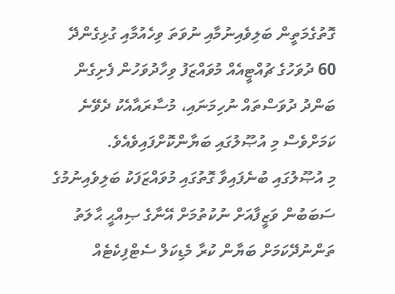ގޮތުގެމަތީން ބަލިވެއިނުމާއި ނުވަތަ ވިހެއުމާއި ގުޅިގެންދޭ 60 ދުވަހުގެ ޗުއްޓީއެއް މުވައްޒަފު ވިހާދުވަހުން ފެށިގެން ބަންދު ދުވަސްތައް ނުހިމަނައި، މުސާރައާއެކު ދެވޭނެ ކަމަށްވެސް މި އުޞޫލުގައި ބަޔާންކޮށްފައިވެއެވެ.
މި އުޞޫލުގައި ބުނެފައިވާ ގޮތުގައި މުވައްޒަފަކު ބަލިވެއިނުމުގެ ސަބަބުން ވަޒީފާއަށް ނުކުތުމަށް އޭނާގެ ޞިއްޙީ ޙާލަތު ތަންނުދޭކަމަށް ބަޔާން ކުރާ މެޑިކަލް ސެޓްފިކެޓެއް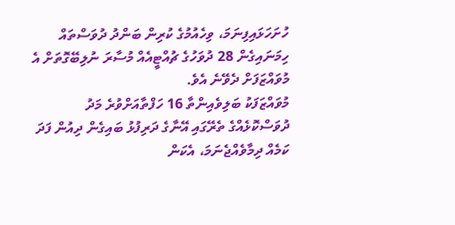ހުށަހަޅައިފިނަމަ، ވިހެއުމުގެ ކުރިން ބަންދު ދުވަސްތައް ހިމަނައިގެން 28 ދުވަހުގެ ޗުއްޓީއެއް މުސާރަ ނުލިބޭގޮތަށް އެ މުވައްޒަފަށް ދެވޭނެ އެވެ.
މުވައްޒަފަކު ބަލިވެއިންތާ 16 ހަފްތާއަށްވުރެ މަދު ދުވަސްކޮޅެއްގެ ތެރޭގައި އޭނާގެ ދަރިފުޅު ބައިގެން ދިއުން ފަދަ ކަމެއް ދިމާވެއްޖެނަމަ، އެކަން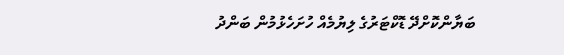ބަޔާންކޮށްދޭ ޑޮކްޓަރުގެ ލިޔުމެއް ހުށަހެޅުމުން ބަންދު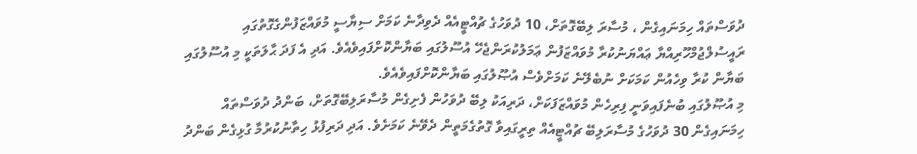ދުވަސްތައް ހިމަނައިގެން ، މުސާރަ ލިބޭގޮތަށް، 10 ދުވަހުގެ ޗުއްޓީއެއް ދެވިދާނެ ކަމަށް ސިޔާސީ މުވައްޒަފުންގެގޮތުގައި ރައީސުލްޖުމްހޫރިއްޔާ ޢައްޔަނުކުރާ މުވައްޒަފުން ޢަމަލުކުރަންޖެހޭ އުސޫލުގައި ބަޔާންކޮށްފައިވެއެވެ. އަދި އެ ފަދަ ޙާލަތަކީ މި އުސޫލުގައި ބަޔާން ކުރާ ވިހެއުން ކަމަކަށް ނުބެލޭނެ ކަމަށްވެސް އުޞޫލުގައި ބަޔާންކޮށްފައިވެއެވެ.
މި އުޞޫލުގައި ބުނެފައިވަނީ ފިރިހެން މުވައްޒަފަކަށް، ދަރިއަކު ލިބޭ ދުވަހުން ފެށިގެން މުސާރަލިބޭގޮތަށް، ބަންދު ދުވަސްތައް ހިމަނައިގެން 30 ދުވަހުގެ މުސާރަލިބޭ ޗުއްޓީއެއް ތިރީގައިވާ ގޮތުގެމަތީން ދެވޭނެ ކަމަށެވެ. އަދި ދަރިފުޅު ހިތާނުކުރުމާ ގުޅިގެން ބަންދު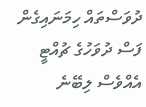ދުވަސްތައް ހިމަނައިގެން ފަސް ދުވަހުގެ ޗުއްޓީ އެއްވެސް ލިބޭނެ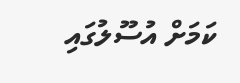ކަމަށް އުސޫލުގައި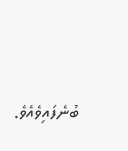ބުނެފައިވެއެވެ.